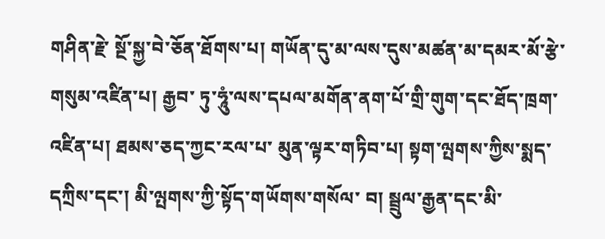གཤིན་རྗེ་ སྔོ་སྐྱ་བེ་ཅོན་ཐོགས་པ། གཡོན་དུ་མ་ལས་དུས་མཚན་མ་དམར་མོ་རྩེ་གསུམ་འཛིན་པ། རྒྱབ་ ཏུ་ཧཱུཾ་ལས་དཔལ་མགོན་ནག་པོ་གྲི་གུག་དང་ཐོད་ཁྲག་འཛིན་པ། ཐམས་ཅད་ཀྱང་རལ་པ་ མུན་ལྟར་གཏིབ་པ། སྟག་ལྤགས་ཀྱིས་སྨད་དཀྲིས་དང་། མི་ལྤགས་ཀྱི་སྟོད་གཡོགས་གསོལ་ བ། སྦྲུལ་རྒྱན་དང་མི་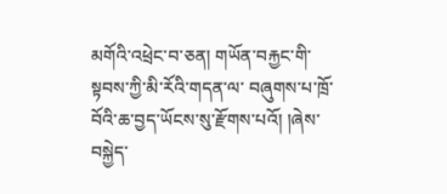མགོའི་འཕྲེང་བ་ཅན། གཡོན་བརྐྱང་གི་སྟབས་ཀྱི་མི་རོའི་གདན་ལ་ བཞུགས་པ་ཁྲོ་བོའི་ཆ་བྱད་ཡོངས་སུ་རྫོགས་པའོ། །ཞེས་བསྐྱེད་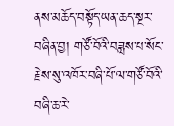ནས་མཆོད་བསྟོད་ཡན་ཆད་སྔར་བཞིན་བྱ། གཙོ་བོའི་བཟླས་པ་སོང་རྗེས་སུ་འཁོར་བཞི་པོ་ལ་གཙོ་བོའི་བཞི་ཆ་རེ་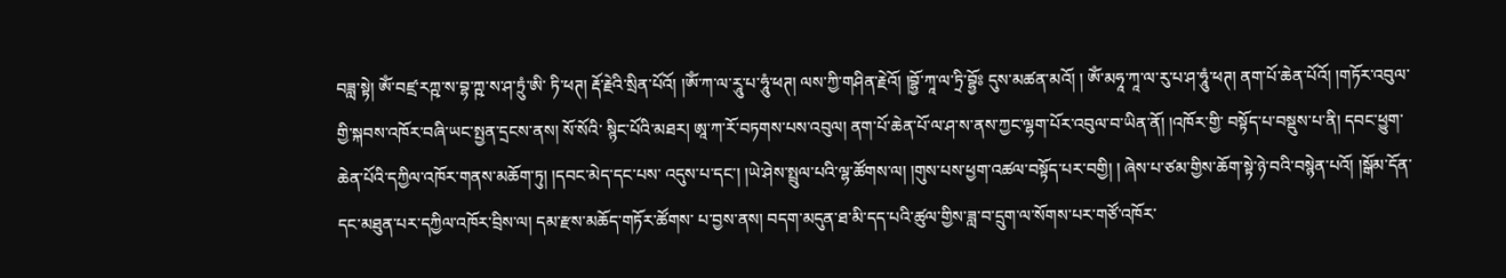བཟླ་སྟེ། ༀ་བཛྲ་རཀྵ་ས་བྷ་ཀྵ་ས་ཤ་ཏྲུཾ་ཨི་ ཏི་ཕཊ། རྡོ་རྗེའི་སྲིན་པོའོ། །ༀ་ཀ་ལ་རཱུ་པ་ཧཱུཾ་ཕཊ། ལས་ཀྱི་གཤིན་རྗེའོ། །བྷྱོ་ཀཱ་ལ་ཏྲི་བྷྱོཿ དུས་མཚན་མའོ། ། ༀ་མཧཱ་ཀཱ་ལ་རུ་པ་ཤ་ཧཱུཾ་ཕཊ། ནག་པོ་ཆེན་པོའོ། །གཏོར་འབུལ་གྱི་སྐབས་འཁོར་བཞི་ཡང་སྤྱན་དྲངས་ནས། སོ་སོའི་ སྙིང་པོའི་མཐར། ཨཱ་ཀ་རོ་བཏགས་པས་འབུལ། ནག་པོ་ཆེན་པོ་ལ་ཤ་ས་ནས་ཀྱང་ལྷག་པོར་འབུལ་བ་ཡིན་ནོ། །འཁོར་གྱི་ བསྟོད་པ་བསྡུས་པ་ནི། དབང་ཕྱུག་ཆེན་པོའི་དཀྱིལ་འཁོར་གནས་མཆོག་ཏུ། །དབང་མེད་དང་པས་ འདུས་པ་དང་། །ཡེ་ཤེས་སྤྲུལ་པའི་ལྷ་ཚོགས་ལ། །གུས་པས་ཕྱག་འཚལ་བསྟོད་པར་བགྱི། ། ཞེས་པ་ཙམ་གྱིས་ཆོག་སྟེ་ཉེ་བའི་བསྙེན་པའོ། །སྒོམ་དོན་དང་མཐུན་པར་དཀྱིལ་འཁོར་བྲིས་ལ། དམ་རྫས་མཆོད་གཏོར་ཚོགས་ པ་བྱས་ནས། བདག་མདུན་ཐ་མི་དད་པའི་ཚུལ་གྱིས་ཟླ་བ་དྲུག་ལ་སོགས་པར་གཙོ་འཁོར་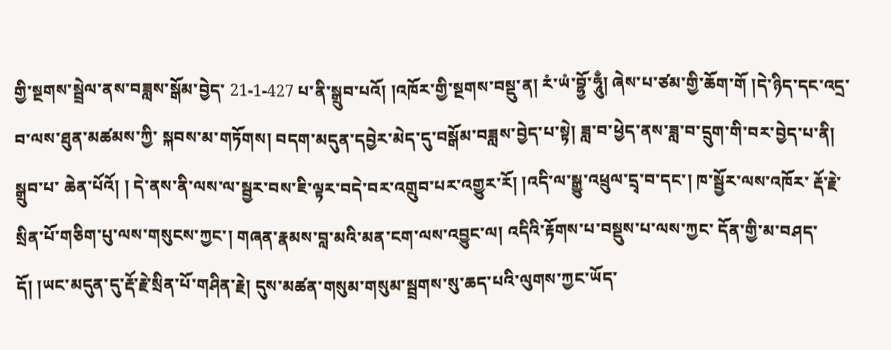གྱི་སྔགས་སྦྲེལ་ནས་བཟླས་སྒོམ་བྱེད་ 21-1-427 པ་ནི་སྒྲུབ་པའོ། །འཁོར་གྱི་སྔགས་བསྡུ་ན། རཾ་ཡཾ་བྷྱོ་ཧཱུྃ། ཞེས་པ་ཙམ་གྱི་ཆོག་གོ །དེ་ཉིད་དང་འདྲ་བ་ལས་ཐུན་མཚམས་ཀྱི་ སྐབས་མ་གཏོགས། བདག་མདུན་དབྱེར་མེད་དུ་བསྒོམ་བཟླས་བྱེད་པ་སྟེ། ཟླ་བ་ཕྱེད་ནས་ཟླ་བ་དྲུག་གི་བར་བྱེད་པ་ནི། སྒྲུབ་པ་ ཆེན་པོའོ། ། དེ་ནས་ནི་ལས་ལ་སྦྱར་བས་ཇི་ལྟར་བདེ་བར་འགྲུབ་པར་འགྱུར་རོ། །འདི་ལ་སྒྱུ་འཕྲུལ་དྲྭ་བ་དང་། ཁ་སྦྱོར་ལས་འཁོར་ རྡོ་རྗེ་སྲིན་པོ་གཅིག་པུ་ལས་གསུངས་ཀྱང་། གཞན་རྣམས་བླ་མའི་མན་ངག་ལས་འབྱུང་ལ། འདིའི་རྟོགས་པ་བསྡུས་པ་ལས་ཀྱང་ དོན་གྱི་མ་བཤད་དོ། །ཡང་མདུན་དུ་རྡོ་རྗེ་སྲིན་པོ་གཤིན་རྗེ། དུས་མཚན་གསུམ་གསུམ་སྦྲགས་སུ་ཆད་པའི་ལུགས་ཀྱང་ཡོད་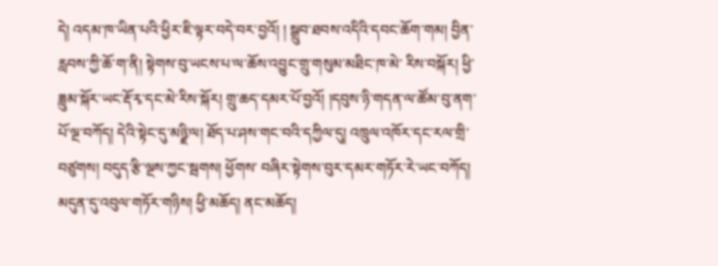དེ། འདམ་ཁ་ཡིན་པའི་ཕྱིར་ཇི་ལྟར་བདེ་བར་བྱའོ། ། སྒྲུབ་ཐབས་འདིའི་དབང་ཆོག་གམ། བྱིན་རླབས་ཀྱི་ཆོ་ག་ནི། སྟེགས་བུ་ཡངས་པ་ལ་ཆོས་འབྱུང་གྲུ་གསུམ་མཐིང་ཁ་མེ་ རིས་བསྐོར། ཕྱི་ཟླུམ་སྐོར་ཡང་རྡོ་རྭ་དང་མེ་རིས་སྐོར། གྲུ་ཆད་དམར་པོ་བྱའོ། །དབུས་ཉི་གདན་ལ་ཚོམ་བུ་ནག་པོ་ལྔ་བཀོད། དེའི་སྟེང་དུ་མཉྫི་ལ། ཐོད་པ་ཤས་གང་བའི་དཀྱིལ་དུ། འཁྲུལ་འཁོར་དང་རལ་གྲི་བཙུགས། བདུད་རྩི་ལྔས་ཀྱང་སྦགས། ཕྱོགས་ བཞིར་སྟེགས་བུར་དམར་གཏོར་རེ་ཡང་བཀོད། མདུན་དུ་འབུལ་གཏོར་གཉིས། ཕྱི་མཆོད། ནང་མཆོད།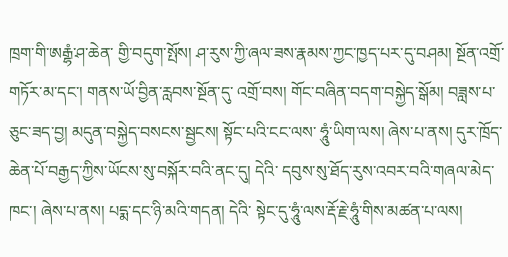ཁྲག་གི་ཨརྒྷཾ་ཤ་ཆེན་ གྱི་བདུག་སྤོས། ཤ་རུས་ཀྱི་ཞལ་ཟས་རྣམས་ཀྱང་ཁྱད་པར་དུ་བཤམ། སྔོན་འགྲོ་གཏོར་མ་དང་། གནས་ཡོ་བྱིན་རླབས་སྔོན་དུ་ འགྲོ་བས། གོང་བཞིན་བདག་བསྐྱེད་སྒོམ། བཟླས་པ་ཅུང་ཟད་བྱ། མདུན་བསྐྱེད་བསངས་སྦྱངས། སྟོང་པའི་ངང་ལས་ ཧཱུཾ་ཡིག་ལས། ཞེས་པ་ནས། དུར་ཁྲོད་ཆེན་པོ་བརྒྱད་ཀྱིས་ཡོངས་སུ་བསྐོར་བའི་ནང་དུ། དེའི་ དབུས་སུ་ཐོད་རུས་འབར་བའི་གཞལ་མེད་ཁང་། ཞེས་པ་ནས། པདྨ་དང་ཉི་མའི་གདན། དེའི་ སྟེང་དུ་ཧཱུཾ་ལས་རྡོ་རྗེ་ཧཱུཾ་གིས་མཚན་པ་ལས།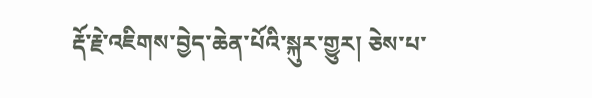རྡོ་རྗེ་འཇིགས་བྱེད་ཆེན་པོའི་སྐུར་གྱུར། ཅེས་པ་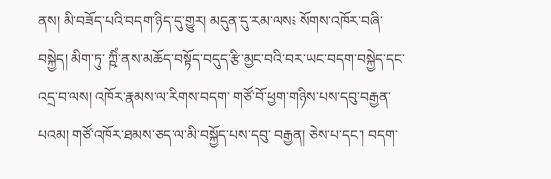ནས། མི་བཟོད་པའི་བདག་ཉིད་དུ་གྱུར། མདུན་དུ་རམ་ལས༴ སོགས་འཁོར་བཞི་བསྐྱེད། མིག་ཏུ་ ཀྵིཾ་ནས་མཆོད་བསྟོད་བདུད་རྩི་མྱང་བའི་བར་ཡང་བདག་བསྐྱེད་དང་འདྲ་བ་ལས། འཁོར་རྣམས་ལ་རིགས་བདག་ གཙོ་བོ་ཕྱག་གཉིས་པས་དབུ་བརྒྱན་པའམ། གཙོ་འཁོར་ཐམས་ཅད་ལ་མི་བསྐྱོད་པས་དབུ་ བརྒྱན། ཅེས་པ་དང་། བདག་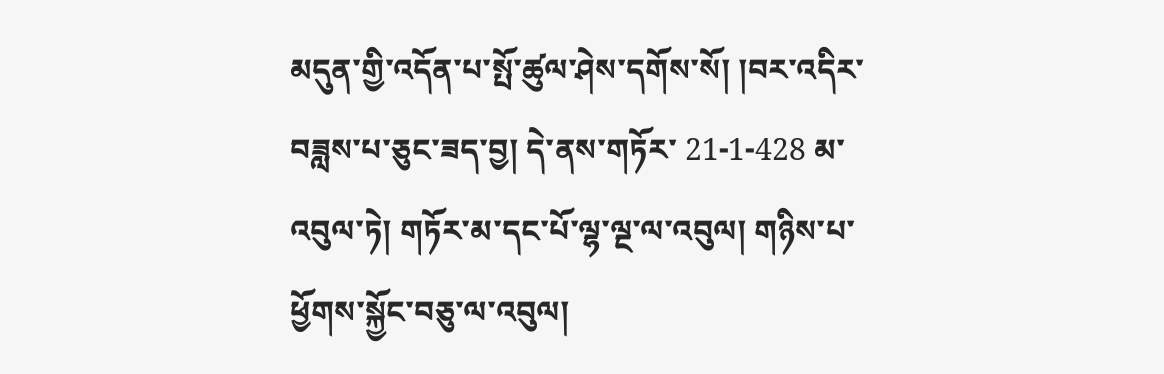མདུན་གྱི་འདོན་པ་སྤོ་ཚུལ་ཤེས་དགོས་སོ། །བར་འདིར་བཟླས་པ་ཅུང་ཟད་བྱ། དེ་ནས་གཏོར་ 21-1-428 མ་འབུལ་ཏེ། གཏོར་མ་དང་པོ་ལྷ་ལྔ་ལ་འབུལ། གཉིས་པ་ཕྱོགས་སྐྱོང་བཅུ་ལ་འབུལ།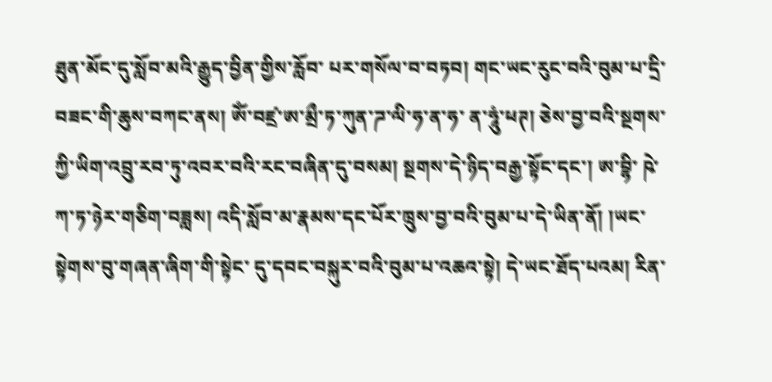ཐུན་མོང་དུ་སློབ་མའི་རྒྱུད་བྱིན་གྱིས་རློབ་ པར་གསོལ་བ་བཏབ། གང་ཡང་རུང་བའི་བུམ་པ་དྲི་བཟང་གི་ཆུས་བཀང་ནས། ༀ་བཛྲ་ཨ་མྲྀ་ཏ་ཀུན་ཌ་ལི་ཧ་ན་ཧ་ ན་ཧཱུཾ་ཕཊ། ཅེས་བྱ་བའི་སྔགས་ཀྱི་ཡིག་འབྲུ་རབ་ཏུ་འབར་བའི་རང་བཞིན་དུ་བསམ། སྔགས་དེ་ཉིད་བརྒྱ་སྟོང་དང་། ཨ་བྷི་ ཥེ་ཀ་ཏ་ཉེར་གཅིག་བཟླས། འདི་སློབ་མ་རྣམས་དང་པོར་ཁྲུས་བྱ་བའི་བུམ་པ་དེ་ཡིན་ནོ། །ཡང་སྟེགས་བུ་གཞན་ཞིག་གི་སྟེང་ དུ་དབང་བསྐུར་བའི་བུམ་པ་འཆའ་སྟེ། དེ་ཡང་ཐོད་པའམ། རིན་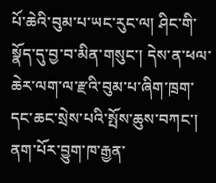པོ་ཆེའི་བུམ་པ་ཡང་རུང་ལ། ཤིང་གི་སྣོད་དུ་བྱ་བ་མིན་གསུང་། དེས་ན་ཕལ་ཆེར་ལག་ལ་རྫའི་བུམ་པ་ཞིག་ཁྲག་དང་ཆང་སྲེས་པའི་སྤོས་ཆུས་བཀང་། ནག་པོར་བྱུག་ཁ་རྒྱན་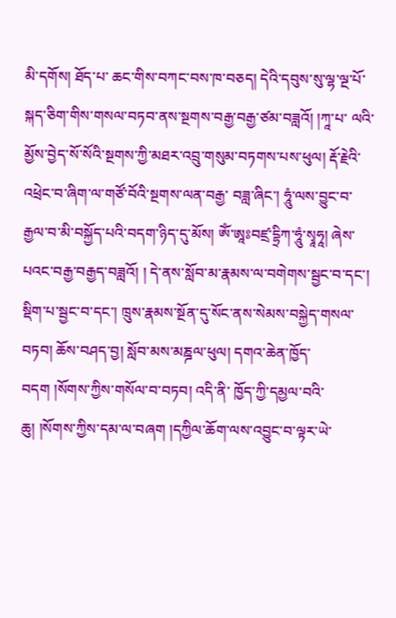མི་དགོས། ཐོད་པ་ ཆང་གིས་བཀང་བས་ཁ་བཅད། དེའི་དབུས་སུ་ལྷ་ལྔ་པོ་སྐད་ཅིག་གིས་གསལ་བཏབ་ནས་སྔགས་བརྒྱ་བརྒྱ་ཙམ་བཟླའོ། །ཀཱ་པ་ ལའི་མྱོས་བྱེད་སོ་སོའི་སྔགས་ཀྱི་མཐར་འབྲུ་གསུམ་བཏགས་པས་ཕུལ། རྡོ་རྗེའི་འཕྲེང་བ་ཞིག་ལ་གཙོ་བོའི་སྔགས་ལན་བརྒྱ་ བཟླ་ཞིང་། ཧཱུཾ་ལས་བྱུང་བ་རྒྱལ་བ་མི་བསྐྱོད་པའི་བདག་ཉིད་དུ་མོས། ༀ་ཨཱཿབཛྲ་དྷྲིཀ་ཧཱུཾ་སྭཱཧཱ། ཞེས་པའང་བརྒྱ་བརྒྱད་བཟླའོ། ། དེ་ནས་སློབ་མ་རྣམས་ལ་བགེགས་སྦྱང་བ་དང་། སྡིག་པ་སྦྱང་བ་དང་། ཁྲུས་རྣམས་སྔོན་དུ་སོང་ནས་སེམས་བསྐྱེད་གསལ་ བཏབ། ཆོས་བཤད་བྱ། སློབ་མས་མཎྜལ་ཕུལ། དགའ་ཆེན་ཁྱོད་བདག །སོགས་ཀྱིས་གསོལ་བ་བཏབ། འདི་ནི་ ཁྱོད་ཀྱི་དམྱལ་བའི་ཆུ། །སོགས་ཀྱིས་དམ་ལ་བཞག །དཀྱིལ་ཆོག་ལས་འབྱུང་བ་ལྟར་ཡེ་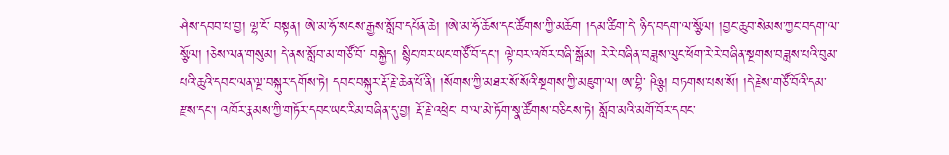ཤེས་དབབ་པ་བྱ། ལྷ་ངོ་ བསྟན། ཨེ་མ་ཧོ་སངས་རྒྱས་སློབ་དཔོན་ཆེ། །ཨེ་མ་ཧོ་ཆོས་དང་ཚོགས་ཀྱི་མཆོག །དམ་ཚིག་དེ་ ཉིད་བདག་ལ་སྩོལ། །བྱང་ཆུབ་སེམས་ཀྱང་བདག་ལ་སྩོལ། །ཅེས་ལན་གསུམ། དེ་ནས་སློབ་མ་གཙོ་བོ་ བསྐྱེད། སྙིང་ཁར་ཡང་གཙོ་བོ་དང་། ལྟེ་བར་འཁོར་བཞི་སྒོམ། རེ་རེ་བཞིན་བཟླས་ལུང་ཕོག་རེ་རེ་བཞིན་སྔགས་བཟླས་པའི་བུམ་ པའི་ཆུའི་དབང་ལན་ལྔ་བསྐུར་དགོས་ཏེ། དབང་བསྐུར་རྡོ་རྗེ་ཆེན་པོ་ནི། །སོགས་ཀྱི་མཐར་སོ་སོའི་སྔགས་ཀྱི་མཇུག་ལ། ཨ་བྷི་ ཥིཉྩ། བཏགས་པས་སོ། །དེ་རྗེས་གཙོ་བོའི་དམ་རྫས་དང་། འཁོར་རྣམས་ཀྱི་གཏོར་དབང་ཡང་རིམ་བཞིན་དུ་བྱ། རྡོ་རྗེ་འཕྲེང་ བ་ལ་མེ་ཏོག་སྣ་ཚོགས་བཅིངས་ཏེ། སློབ་མའི་མགོ་བོར་དབང་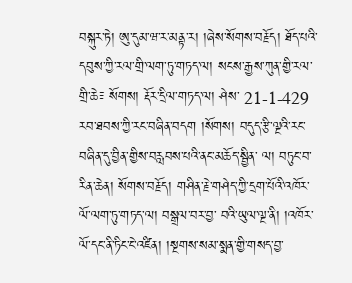བསྐུར་ཏེ། ཨུ་དུམ་ཝ་ར་མནྟ་ར། །ཞེས་སོགས་བརྗོད། ཐོད་པའི་དབུས་ཀྱི་རལ་གྲི་ལག་ཏུ་གཏད་ལ། སངས་རྒྱས་ཀུན་གྱི་རལ་གྲི་ཆེ༴ སོགས། རྡོར་དྲིལ་གཏད་ལ། ཤེས་ 21-1-429 རབ་ཐབས་ཀྱི་རང་བཞིན་བདག །སོགས། བདུད་རྩི་ལྔའི་རང་བཞིན་དུ་བྱིན་གྱིས་བརླབས་པའི་ནང་མཆོད་སྦྱིན་ ལ། བཏུང་བ་རིན་ཆེན། སོགས་བརྗོད། གཤིན་རྗེ་གཤེད་ཀྱི་དྲག་པོའི་འཁོར་ལོ་ལག་ཏུ་གཏད་ལ། བསྒྲལ་བར་བྱ་ བའི་ཡུལ་ལྔ་ནི། །འཁོར་ལོ་དང་ནི་ཏིང་ངེ་འཛིན། །སྔགས་སམ་སྨན་གྱི་གསད་བྱ་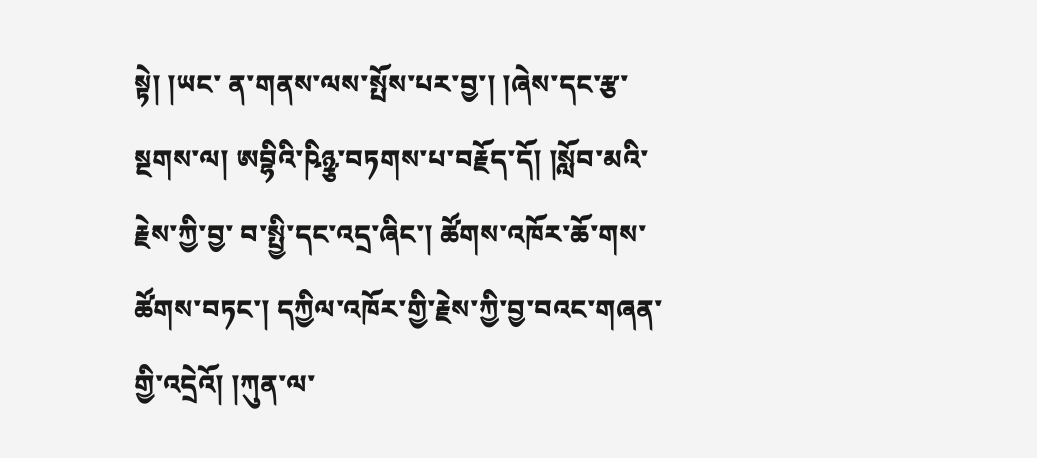སྟེ། །ཡང་ ན་གནས་ལས་སྤོས་པར་བྱ་། །ཞེས་དང་རྩ་སྔགས་ལ། ཨབྷིའི་ཥིཉྩ་བཏགས་པ་བརྗོད་དོ། །སློབ་མའི་རྗེས་ཀྱི་བྱ་ བ་སྤྱི་དང་འདྲ་ཞིང་། ཚོགས་འཁོར་ཆོ་གས་ཚོགས་བཏང་། དཀྱིལ་འཁོར་གྱི་རྗེས་ཀྱི་བྱ་བའང་གཞན་གྱི་འདྲེའོ། །ཀུན་ལ་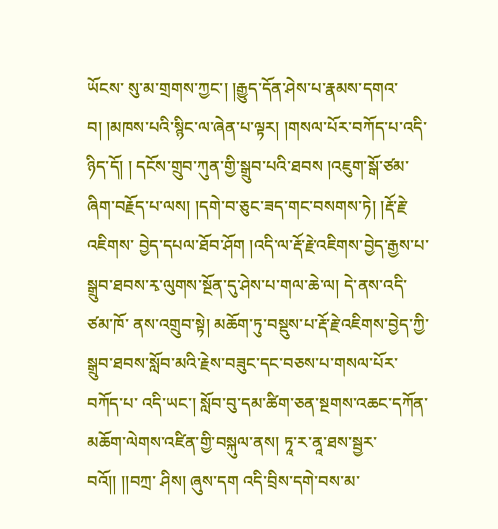ཡོངས་ སུ་མ་གྲགས་ཀྱང་། །རྒྱུད་དོན་ཤེས་པ་རྣམས་དགའ་བ། །མཁས་པའི་སྙིང་ལ་ཞེན་པ་ལྟར། །གསལ་པོར་བཀོད་པ་འདི་ཉིད་དོ། ། དངོས་གྲུབ་ཀུན་གྱི་སྒྲུབ་པའི་ཐབས །འཇུག་སྒོ་ཙམ་ཞིག་བརྗོད་པ་ལས། །དགེ་བ་ཅུང་ཟད་གང་བསགས་ཏེ། །རྡོ་རྗེ་འཇིགས་ བྱེད་དཔལ་ཐོབ་ཤོག །འདི་ལ་རྡོ་རྗེ་འཇིགས་བྱེད་རྒྱས་པ་སྒྲུབ་ཐབས་རྭ་ལུགས་སྔོན་དུ་ཤེས་པ་གལ་ཆེ་ལ། དེ་ནས་འདི་ཙམ་ཁོ་ ནས་འགྲུབ་སྟེ། མཆོག་ཏུ་བསྡུས་པ་རྡོ་རྗེ་འཇིགས་བྱེད་ཀྱི་སྒྲུབ་ཐབས་སློབ་མའི་རྗེས་བཟུང་དང་བཅས་པ་གསལ་པོར་བཀོད་པ་ འདི་ཡང་། སློབ་བུ་དམ་ཚིག་ཅན་སྔགས་འཆང་དཀོན་མཆོག་ལེགས་འཛིན་གྱི་བསྐུལ་ནས། ཏཱ་ར་ནཱ་ཐས་སྦྱར་བའོ།། །།བཀྲ་ ཤིས། ཞུས་དག འདི་བྲིས་དགེ་བས་མ་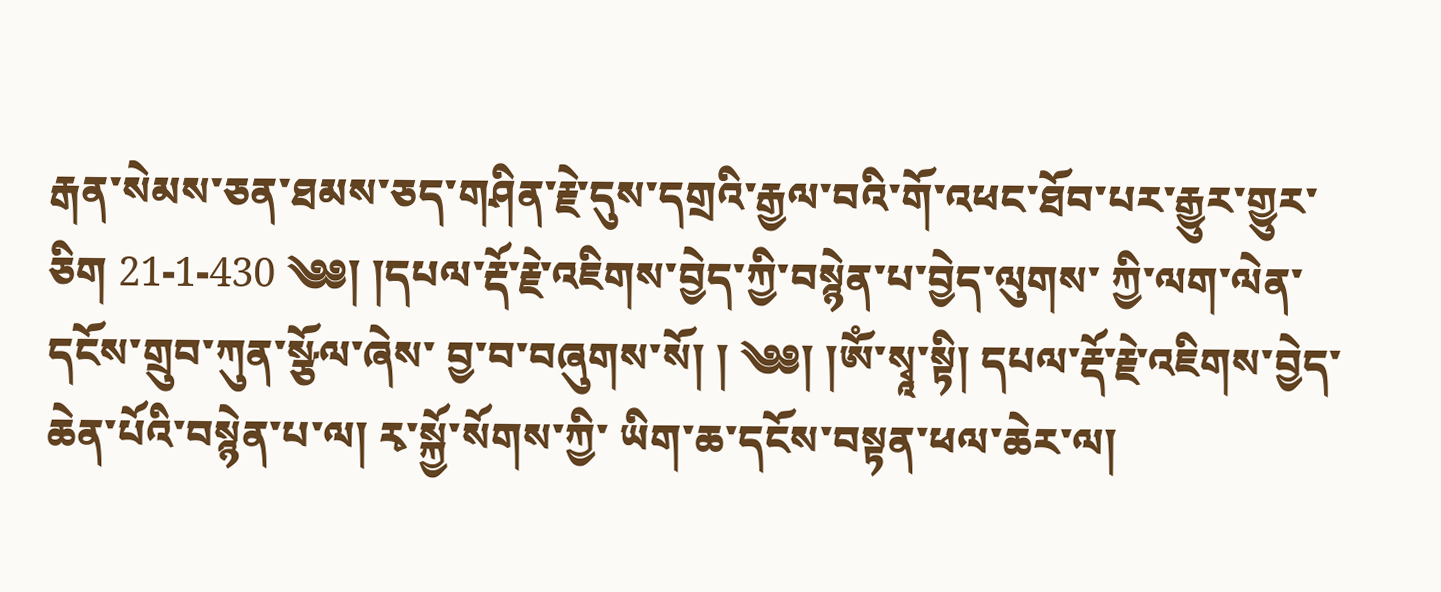རྒན་སེམས་ཅན་ཐམས་ཅད་གཤིན་རྗེ་དུས་དགྲའི་རྒྱལ་བའི་གོ་འཕང་ཐོབ་པར་རྒྱུར་གྱུར་ ཅིག 21-1-430 ༄༅། །དཔལ་རྡོ་རྗེ་འཇིགས་བྱེད་ཀྱི་བསྙེན་པ་བྱེད་ལུགས་ ཀྱི་ལག་ལེན་དངོས་གྲུབ་ཀུན་སྩོལ་ཞེས་ བྱ་བ་བཞུགས་སོ། ། ༄༅། །ༀ་སྭཱ་སྟི། དཔལ་རྡོ་རྗེ་འཇིགས་བྱེད་ཆེན་པོའི་བསྙེན་པ་ལ། རྭ་སྐྱོ་སོགས་ཀྱི་ ཡིག་ཆ་དངོས་བསྟན་ཕལ་ཆེར་ལ།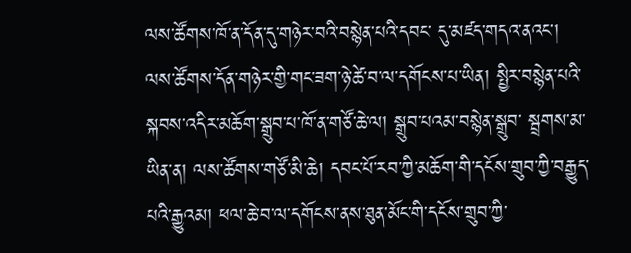ལས་ཚོགས་ཁོ་ན་དོན་དུ་གཉེར་བའི་བསྙེན་པའི་དབང་ དུ་མཛད་གདའ་ནའང་། ལས་ཚོགས་དོན་གཉེར་གྱི་གང་ཟག་ཉེ་ཚེ་བ་ལ་དགོངས་པ་ཡིན། སྤྱིར་བསྙེན་པའི་སྐབས་འདིར་མཆོག་སྒྲུབ་པ་ཁོ་ན་གཙོ་ཆེ་ལ། སྒྲུབ་པའམ་བསྙེན་སྒྲུབ་ སྦྲགས་མ་ཡིན་ན། ལས་ཚོགས་གཙོ་མི་ཆེ། དབང་པོ་རབ་ཀྱི་མཆོག་གི་དངོས་གྲུབ་ཀྱི་བརྒྱུད་ པའི་རྒྱུའམ། ཕལ་ཆེ་བ་ལ་དགོངས་ནས་ཐུན་མོང་གི་དངོས་གྲུབ་ཀྱི་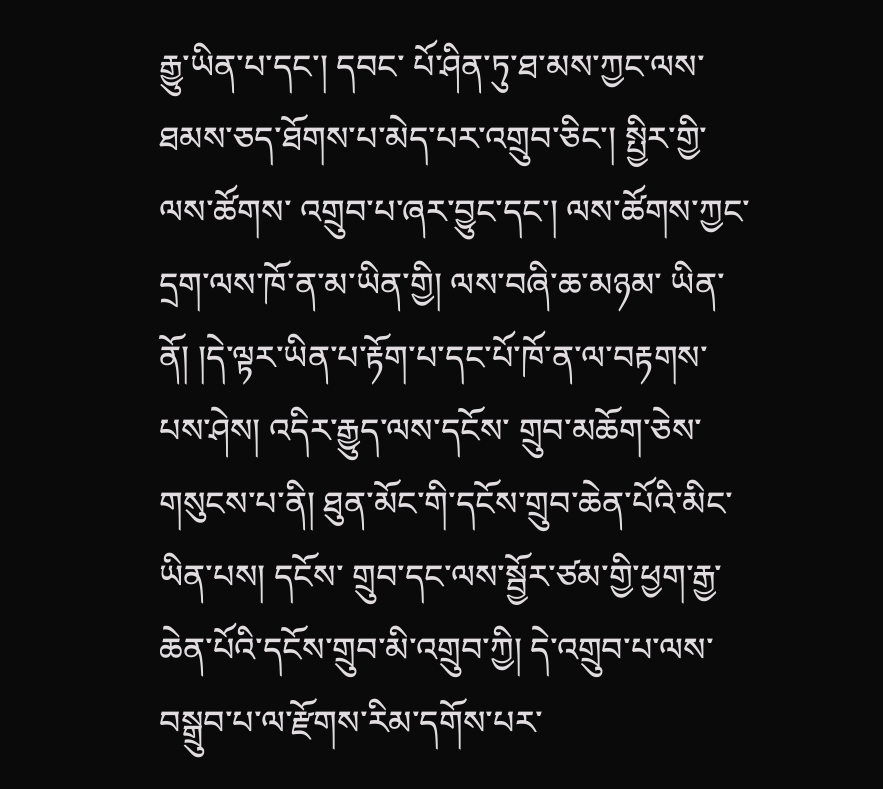རྒྱུ་ཡིན་པ་དང་། དབང་ པོ་ཤིན་ཏུ་ཐ་མས་ཀྱང་ལས་ཐམས་ཅད་ཐོགས་པ་མེད་པར་འགྲུབ་ཅིང་། སྤྱིར་གྱི་ལས་ཚོགས་ འགྲུབ་པ་ཞར་བྱུང་དང་། ལས་ཚོགས་ཀྱང་དྲག་ལས་ཁོ་ན་མ་ཡིན་གྱི། ལས་བཞི་ཆ་མཉམ་ ཡིན་ནོ། །དེ་ལྟར་ཡིན་པ་རྟོག་པ་དང་པོ་ཁོ་ན་ལ་བརྟགས་པས་ཤེས། འདིར་རྒྱུད་ལས་དངོས་ གྲུབ་མཆོག་ཅེས་གསུངས་པ་ནི། ཐུན་མོང་གི་དངོས་གྲུབ་ཆེན་པོའི་མིང་ཡིན་པས། དངོས་ གྲུབ་དང་ལས་སྦྱོར་ཙམ་གྱི་ཕྱག་རྒྱ་ཆེན་པོའི་དངོས་གྲུབ་མི་འགྲུབ་ཀྱི། དེ་འགྲུབ་པ་ལས་ བསྒྲུབ་པ་ལ་རྫོགས་རིམ་དགོས་པར་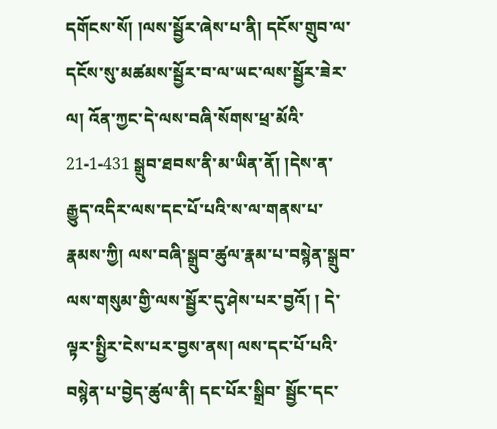དགོངས་སོ། །ལས་སྦྱོར་ཞེས་པ་ནི། དངོས་གྲུབ་ལ་ དངོས་སུ་མཚམས་སྦྱོར་བ་ལ་ཡང་ལས་སྦྱོར་ཟེར་ལ། འོན་ཀྱང་དེ་ལས་བཞི་སོགས་ཕྲ་མོའི་ 21-1-431 སྒྲུབ་ཐབས་ནི་མ་ཡིན་ནོ། །དེས་ན་རྒྱུད་འདིར་ལས་དང་པོ་པའི་ས་ལ་གནས་པ་རྣམས་ཀྱི། ལས་བཞི་སྒྲུབ་ཚུལ་རྣམ་པ་བསྙེན་སྒྲུབ་ལས་གསུམ་གྱི་ལས་སྦྱོར་དུ་ཤེས་པར་བྱའོ། ། དེ་ལྟར་སྤྱིར་ངེས་པར་བྱས་ནས། ལས་དང་པོ་པའི་བསྙེན་པ་བྱེད་ཚུལ་ནི། དང་པོར་སྒྲིབ་ སྦྱོང་དང་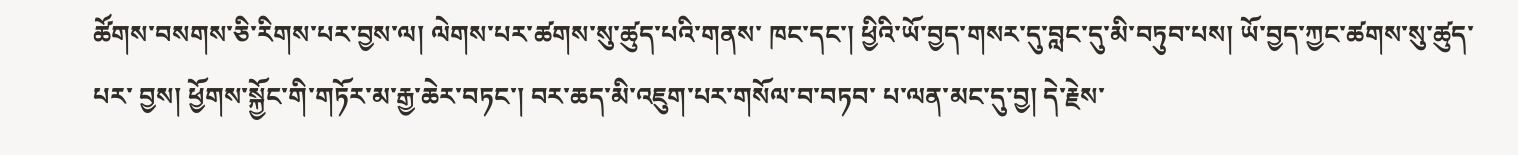ཚོགས་བསགས་ཅི་རིགས་པར་བྱས་ལ། ལེགས་པར་ཚགས་སུ་ཚུད་པའི་གནས་ ཁང་དང་། ཕྱིའི་ཡོ་བྱད་གསར་དུ་བླང་དུ་མི་བཏུབ་པས། ཡོ་བྱད་ཀྱང་ཚགས་སུ་ཚུད་པར་ བྱས། ཕྱོགས་སྐྱོང་གི་གཏོར་མ་རྒྱ་ཆེར་བཏང་། བར་ཆད་མི་འཇུག་པར་གསོལ་བ་བཏབ་ པ་ལན་མང་དུ་བྱ། དེ་རྗེས་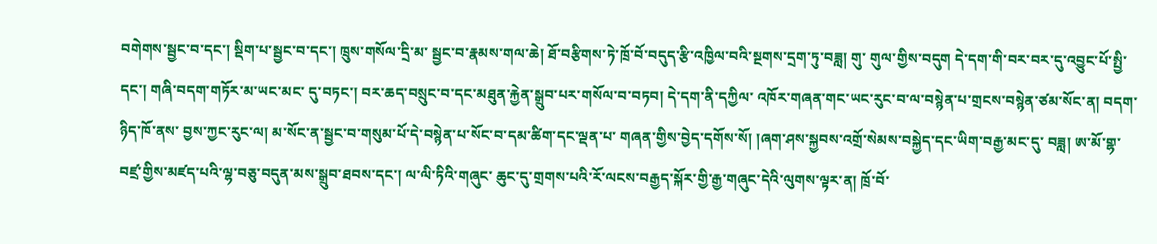བགེགས་སྦྱང་བ་དང་། སྡིག་པ་སྦྱང་བ་དང་། ཁྲུས་གསོལ་དྲི་མ་ སྦྱང་བ་རྣམས་གལ་ཆེ། ཐོ་བརྩིགས་ཏེ་ཁྲོ་བོ་བདུད་རྩི་འཁྱིལ་བའི་སྔགས་དྲག་ཏུ་བཟླ། གུ་ གུལ་གྱིས་བདུག དེ་དག་གི་བར་བར་དུ་འབྱུང་པོ་སྤྱི་དང་། གཞི་བདག་གཏོར་མ་ཡང་མང་ དུ་བཏང་། བར་ཆད་བསྲུང་བ་དང་མཐུན་རྐྱེན་སྒྲུབ་པར་གསོལ་བ་བཏབ། དེ་དག་ནི་དཀྱིལ་ འཁོར་གཞན་གང་ཡང་རུང་བ་ལ་བསྙེན་པ་གྲངས་བསྙེན་ཙམ་སོང་ན། བདག་ཉིད་ཁོ་ནས་ བྱས་ཀྱང་རུང་ལ། མ་སོང་ན་སྦྱང་བ་གསུམ་པོ་དེ་བསྙེན་པ་སོང་བ་དམ་ཚིག་དང་ལྡན་པ་ གཞན་གྱིས་བྱེད་དགོས་སོ། །ཞག་ཤས་སྐྱབས་འགྲོ་སེམས་བསྐྱེད་དང་ཡིག་བརྒྱ་མང་དུ་ བཟླ། ཨ་མོ་གྷ་བཛྲ་གྱིས་མཛད་པའི་ལྷ་བཅུ་བདུན་མས་སྒྲུབ་ཐབས་དང་། ལ་ལི་ཏིའི་གཞུང་ ཆུང་དུ་གྲགས་པའི་རོ་ལངས་བརྒྱད་སྐོར་གྱི་རྒྱ་གཞུང་དེའི་ལུགས་ལྟར་ན། ཁྲོ་བོ་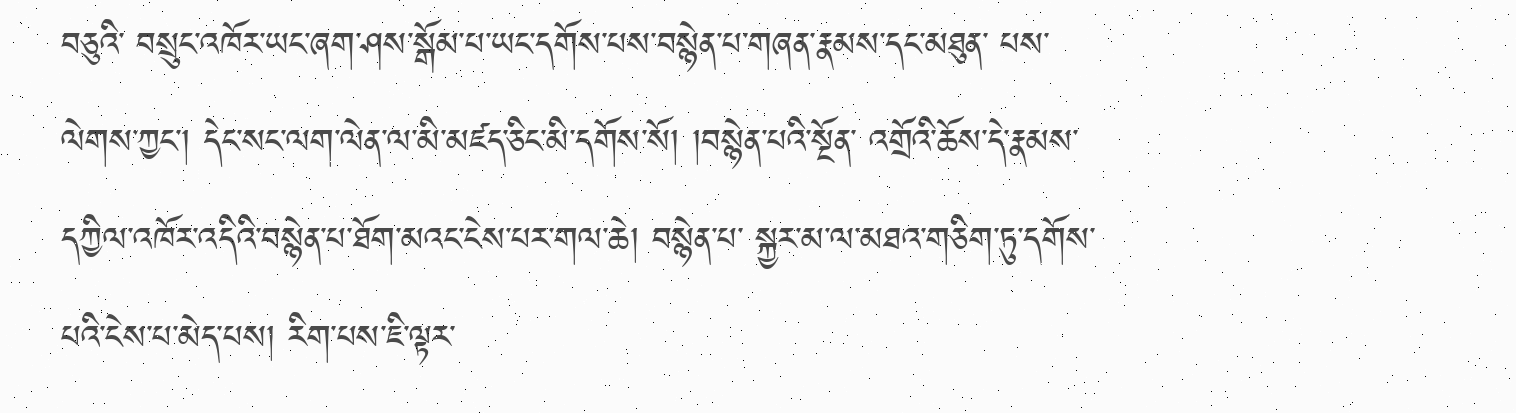བཅུའི་ བསྲུང་འཁོར་ཡང་ཞག་ཤས་སྒོམ་པ་ཡང་དགོས་པས་བསྙེན་པ་གཞན་རྣམས་དང་མཐུན་ པས་ལེགས་ཀྱང་། དེང་སང་ལག་ལེན་ལ་མི་མཛད་ཅིང་མི་དགོས་སོ། །བསྙེན་པའི་སྔོན་ འགྲོའི་ཆོས་དེ་རྣམས་དཀྱིལ་འཁོར་འདིའི་བསྙེན་པ་ཐོག་མའང་ངེས་པར་གལ་ཆེ། བསྙེན་པ་ སྐྱར་མ་ལ་མཐའ་གཅིག་ཏུ་དགོས་པའི་ངེས་པ་མེད་པས། རིག་པས་ཇི་ལྟར་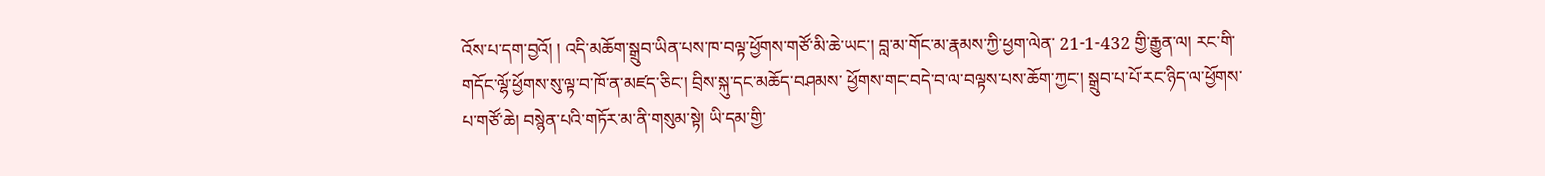འོས་པ་དག་བྱའོ། ། འདི་མཆོག་སྒྲུབ་ཡིན་པས་ཁ་བལྟ་ཕྱོགས་གཙོ་མི་ཆེ་ཡང་། བླ་མ་གོང་མ་རྣམས་ཀྱི་ཕྱག་ལེན་ 21-1-432 གྱི་རྒྱུན་ལ། རང་གི་གདོང་ལྷོ་ཕྱོགས་སུ་ལྟ་བ་ཁོ་ན་མཛད་ཅིང་། བྲིས་སྐུ་དང་མཆོད་བཤམས་ ཕྱོགས་གང་བདེ་བ་ལ་བལྟས་པས་ཆོག་ཀྱང་། སྒྲུབ་པ་པོ་རང་ཉིད་ལ་ཕྱོགས་པ་གཙོ་ཆེ། བསྙེན་པའི་གཏོར་མ་ནི་གསུམ་སྟེ། ཡི་དམ་གྱི་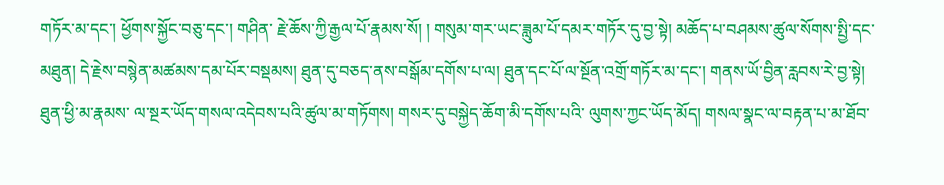གཏོར་མ་དང་། ཕྱོགས་སྐྱོང་བཅུ་དང་། གཤིན་ རྗེ་ཆོས་ཀྱི་རྒྱལ་པོ་རྣམས་སོ། ། གསུམ་གར་ཡང་ཟླུམ་པོ་དམར་གཏོར་དུ་བྱ་སྟེ། མཆོད་པ་བཤམས་ཚུལ་སོགས་སྤྱི་དང་ མཐུན། དེ་རྗེས་བསྙེན་མཚམས་དམ་པོར་བསྡམས། ཐུན་དུ་བཅད་ནས་བསྒོམ་དགོས་པ་ལ། ཐུན་དང་པོ་ལ་སྔོན་འགྲོ་གཏོར་མ་དང་། གནས་ཡོ་བྱིན་རླབས་རེ་བྱ་སྟེ། ཐུན་ཕྱི་མ་རྣམས་ ལ་སྔར་ཡོད་གསལ་འདེབས་པའི་ཚུལ་མ་གཏོགས། གསར་དུ་བསྐྱེད་ཆོག་མི་དགོས་པའི་ ལུགས་ཀྱང་ཡོད་མོད། གསལ་སྣང་ལ་བརྟན་པ་མ་ཐོབ་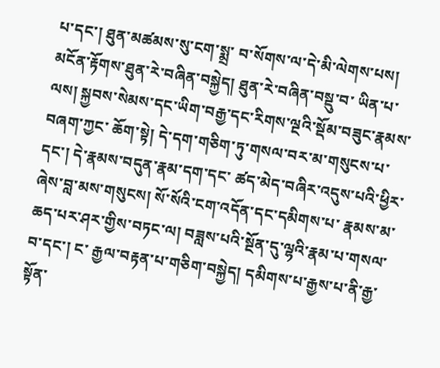པ་དང་། ཐུན་མཚམས་སུ་ངག་སྨྲ་ བ་སོགས་ལ་དེ་མི་ལེགས་པས། མངོན་རྟོགས་ཐུན་རེ་བཞིན་བསྐྱེད། ཐུན་རེ་བཞིན་བསྡུ་བ་ ཡིན་པ་ལས། སྐྱབས་སེམས་དང་ཡིག་བརྒྱ་དང་རིགས་ལྔའི་སྡོམ་བཟུང་རྣམས་བཞག་ཀྱང་ ཆོག་སྟེ། དེ་དག་གཅིག་ཏུ་གསལ་བར་མ་གསུངས་པ་དང་། དེ་རྣམས་བདུན་རྣམ་དག་དང་ ཚད་མེད་བཞིར་འདུས་པའི་ཕྱིར་ཞེས་བླ་མས་གསུངས། སོ་སོའི་ངག་འདོན་དང་དམིགས་པ་ རྣམས་མ་ཆད་པར་ཤར་གྱིས་བཏང་ལ། བཟླས་པའི་སྔོན་དུ་ལྷའི་རྣམ་པ་གསལ་བ་དང་། ང་ རྒྱལ་བརྟན་པ་གཅིག་བསྐྱེད། དམིགས་པ་རྒྱས་པ་ནི་རྒྱ་སྟོན་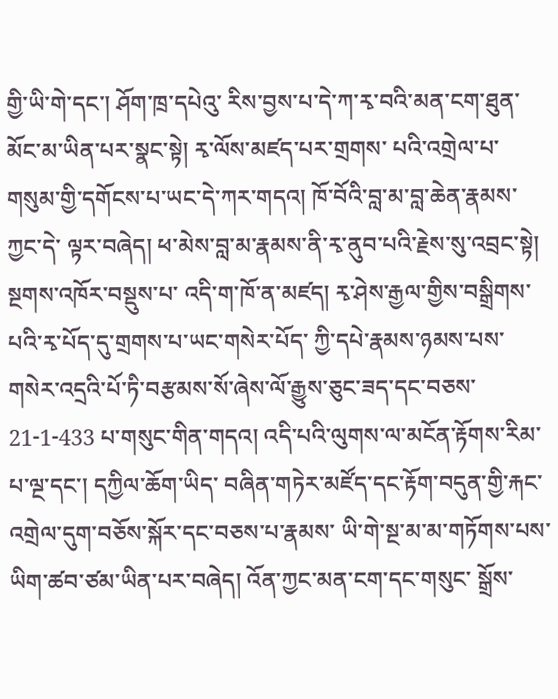གྱི་ཡི་གེ་དང་། ཤོག་ཁྲ་དཔེའུ་ རིས་བྱས་པ་དེ་ཀ་རྭ་བའི་མན་ངག་ཐུན་མོང་མ་ཡིན་པར་སྣང་སྟེ། རྭ་ལོས་མཛད་པར་གྲགས་ པའི་འགྲེལ་པ་གསུམ་གྱི་དགོངས་པ་ཡང་དེ་ཀར་གདའ། ཁོ་བོའི་བླ་མ་བླ་ཆེན་རྣམས་ཀྱང་དེ་ ལྟར་བཞེད། ཕ་མེས་བླ་མ་རྣམས་ནི་རྭ་ནུབ་པའི་རྗེས་སུ་འབྲང་སྟེ། སྔགས་འཁོར་བསྡུས་པ་ འདི་ག་ཁོ་ན་མཛད། རྭ་ཤེས་རྒྱལ་གྱིས་བསྒྲིགས་པའི་རྭ་པོད་དུ་གྲགས་པ་ཡང་གསེར་པོད་ ཀྱི་དཔེ་རྣམས་ཉམས་པས་གསེར་འདྲའི་པོ་ཏི་བརྩམས་སོ་ཞེས་ལོ་རྒྱུས་ཅུང་ཟད་དང་བཅས་ 21-1-433 པ་གསུང་གིན་གདའ། འདི་པའི་ལུགས་ལ་མངོན་རྟོགས་རིམ་པ་ལྔ་དང་། དཀྱིལ་ཆོག་ཡིད་ བཞིན་གཏེར་མཛོད་དང་རྟོག་བདུན་གྱི་རྐང་འགྲེལ་དུག་བཅོས་སྐོར་དང་བཅས་པ་རྣམས་ ཡི་གེ་སྔ་མ་མ་གཏོགས་པས་ཡིག་ཚབ་ཙམ་ཡིན་པར་བཞེད། འོན་ཀྱང་མན་ངག་དང་གསུང་ སྒྲོས་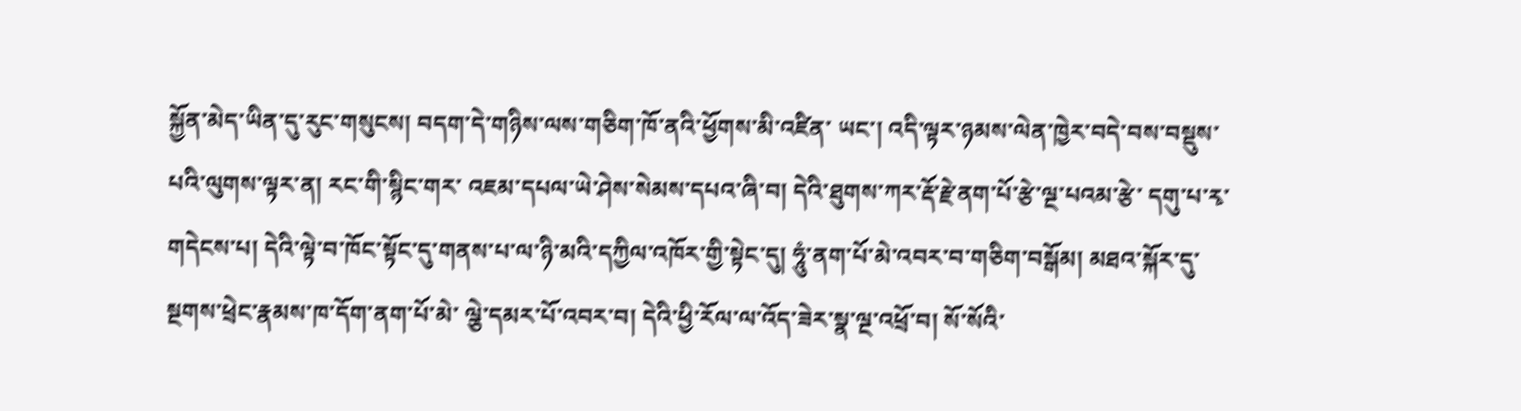སྐྱོན་མེད་ཡིན་དུ་རུང་གསུངས། བདག་དེ་གཉིས་ལས་གཅིག་ཁོ་ནའི་ཕྱོགས་མི་འཛིན་ ཡང་། འདི་ལྟར་ཉམས་ལེན་ཁྱེར་བདེ་བས་བསྡུས་པའི་ལུགས་ལྟར་ན། རང་གི་སྙིང་གར་ འཇམ་དཔལ་ཡེ་ཤེས་སེམས་དཔའ་ཞི་བ། དེའི་ཐུགས་ཀར་རྡོ་རྗེ་ནག་པོ་རྩེ་ལྔ་པའམ་རྩེ་ དགུ་པ་རྭ་གདེངས་པ། དེའི་ལྟེ་བ་ཁོང་སྟོང་དུ་གནས་པ་ལ་ཉི་མའི་དཀྱིལ་འཁོར་གྱི་སྟེང་དུ། ཧཱུཾ་ནག་པོ་མེ་འབར་བ་གཅིག་བསྒོམ། མཐའ་སྐོར་དུ་སྔགས་ཕྲེང་རྣམས་ཁ་དོག་ནག་པོ་མེ་ ལྕེ་དམར་པོ་འབར་བ། དེའི་ཕྱི་རོལ་ལ་འོད་ཟེར་སྣ་ལྔ་འཕྲོ་བ། སོ་སོའི་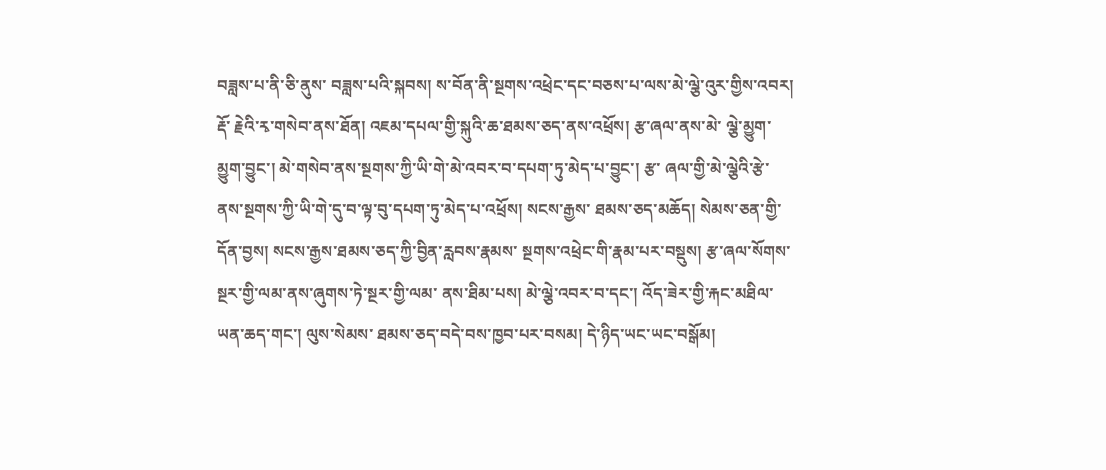བཟླས་པ་ནི་ཅི་ནུས་ བཟླས་པའི་སྐབས། ས་བོན་ནི་སྔགས་འཕྲེང་དང་བཅས་པ་ལས་མེ་ལྕེ་འུར་གྱིས་འབར། རྡོ་ རྗེའི་རྭ་གསེབ་ནས་ཐོན། འཇམ་དཔལ་གྱི་སྐུའི་ཆ་ཐམས་ཅད་ནས་འཕྲོས། རྩ་ཞལ་ནས་མེ་ ལྕེ་མྱུག་མྱུག་བྱུང་། མེ་གསེབ་ནས་སྔགས་ཀྱི་ཡི་གེ་མེ་འབར་བ་དཔག་ཏུ་མེད་པ་བྱུང་། རྩ་ ཞལ་གྱི་མེ་ལྕེའི་རྩེ་ནས་སྔགས་ཀྱི་ཡི་གེ་དུ་བ་ལྟ་བུ་དཔག་ཏུ་མེད་པ་འཕྲོས། སངས་རྒྱས་ ཐམས་ཅད་མཆོད། སེམས་ཅན་གྱི་དོན་བྱས། སངས་རྒྱས་ཐམས་ཅད་ཀྱི་བྱིན་རླབས་རྣམས་ སྔགས་འཕྲེང་གི་རྣམ་པར་བསྡུས། རྩ་ཞལ་སོགས་སྔར་གྱི་ལམ་ནས་ཞུགས་ཏེ་སྔར་གྱི་ལམ་ ནས་ཐིམ་པས། མེ་ལྕེ་འབར་བ་དང་། འོད་ཟེར་གྱི་རྐང་མཐིལ་ཡན་ཆད་གང་། ལུས་སེམས་ ཐམས་ཅད་བདེ་བས་ཁྱབ་པར་བསམ། དེ་ཉིད་ཡང་ཡང་བསྒོམ།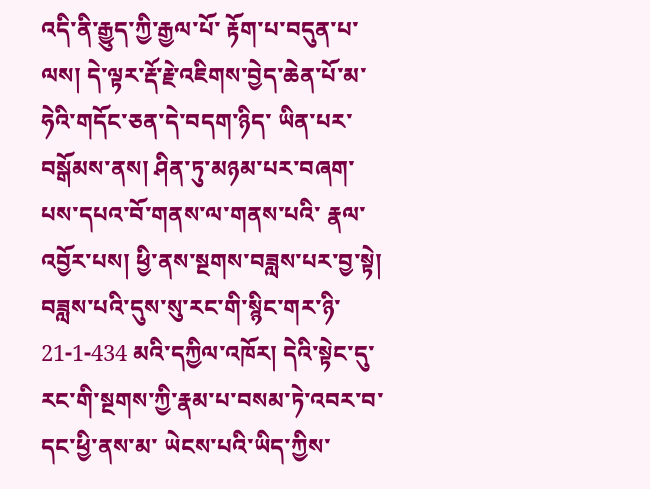འདི་ནི་རྒྱུད་ཀྱི་རྒྱལ་པོ་ རྟོག་པ་བདུན་པ་ལས། དེ་ལྟར་རྡོ་རྗེ་འཇིགས་བྱེད་ཆེན་པོ་མ་ཧེའི་གདོང་ཅན་དེ་བདག་ཉིད་ ཡིན་པར་བསྒོམས་ནས། ཤིན་ཏུ་མཉམ་པར་བཞག་པས་དཔའ་བོ་གནས་ལ་གནས་པའི་ རྣལ་འབྱོར་པས། ཕྱི་ནས་སྔགས་བཟླས་པར་བྱ་སྟེ། བཟླས་པའི་དུས་སུ་རང་གི་སྙིང་གར་ཉི་ 21-1-434 མའི་དཀྱིལ་འཁོར། དེའི་སྟེང་དུ་རང་གི་སྔགས་ཀྱི་རྣམ་པ་བསམ་ཏེ་འབར་བ་དང་ཕྱི་ནས་མ་ ཡེངས་པའི་ཡིད་ཀྱིས་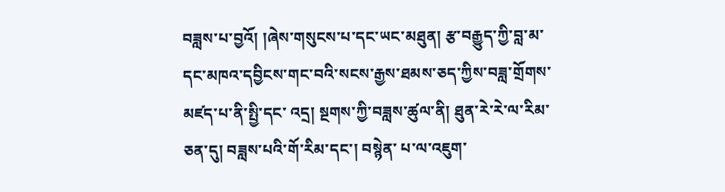བཟླས་པ་བྱའོ། །ཞེས་གསུངས་པ་དང་ཡང་མཐུན། རྩ་བརྒྱུད་ཀྱི་བླ་མ་ དང་མཁའ་དབྱིངས་གང་བའི་སངས་རྒྱས་ཐམས་ཅད་ཀྱིས་བཟླ་གྲོགས་མཛད་པ་ནི་སྤྱི་དང་ འདྲ། སྔགས་ཀྱི་བཟླས་ཚུལ་ནི། ཐུན་རེ་རེ་ལ་རིམ་ཅན་དུ། བཟླས་པའི་གོ་རིམ་དང་། བསྙེན་ པ་ལ་འཇུག་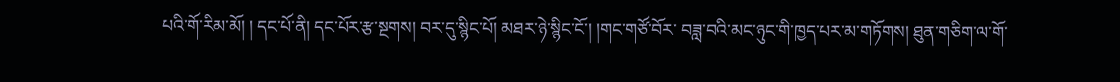པའི་གོ་རིམ་མོ། ། དང་པོ་ནི། དང་པོར་རྩ་སྔགས། བར་དུ་སྙིང་པོ། མཐར་ཉེ་སྙིང་ངོ་། །གང་གཙོ་བོར་ བཟླ་བའི་མང་ཉུང་གི་ཁྱད་པར་མ་གཏོགས། ཐུན་གཅིག་ལ་གོ་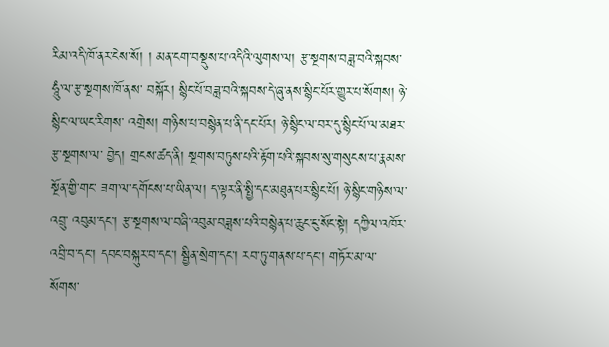རིམ་འདི་ཁོ་ནར་ངེས་སོ། ། མན་ངག་བསྡུས་པ་འདིའི་ལུགས་ལ། རྩ་སྔགས་བཟླ་བའི་སྐབས་ཧཱུཾ་ལ་རྩ་སྔགས་ཁོ་ནས་ བསྐོར། སྙིང་པོ་བཟླ་བའི་སྐབས་དེ་ཞུ་ནས་སྙིང་པོར་གྱུར་པ་སོགས། ཉེ་སྙིང་ལ་ཡང་རིགས་ འགྲེས། གཉིས་པ་བསྙེན་པ་ནི་དང་པོར། ཉེ་སྙིང་ལ་བར་དུ་སྙིང་པོ་ལ་མཐར་རྩ་སྔགས་ལ་ བྱེད། གྲངས་ཚད་ནི། སྔགས་བཏུས་པའི་རྟོག་པའི་སྐབས་སུ་གསུངས་པ་རྣམས་སྔོན་གྱི་གང་ ཟག་ལ་དགོངས་པ་ཡིན་ལ། ད་ལྟར་ནི་སྤྱི་དང་མཐུན་པར་སྙིང་པོ། ཉེ་སྙིང་གཉིས་ལ་འབྲུ་ འབུམ་དང་། རྩ་སྔགས་ལ་བཞི་འབུམ་བཟླས་པའི་བསྙེན་པ་ཆུང་ངུ་སོང་སྟེ། དཀྱིལ་འཁོར་ འབྲི་བ་དང་། དབང་བསྐུར་བ་དང་། སྦྱིན་སྲེག་དང་། རབ་ཏུ་གནས་པ་དང་། གཏོར་མ་ལ་ སོགས་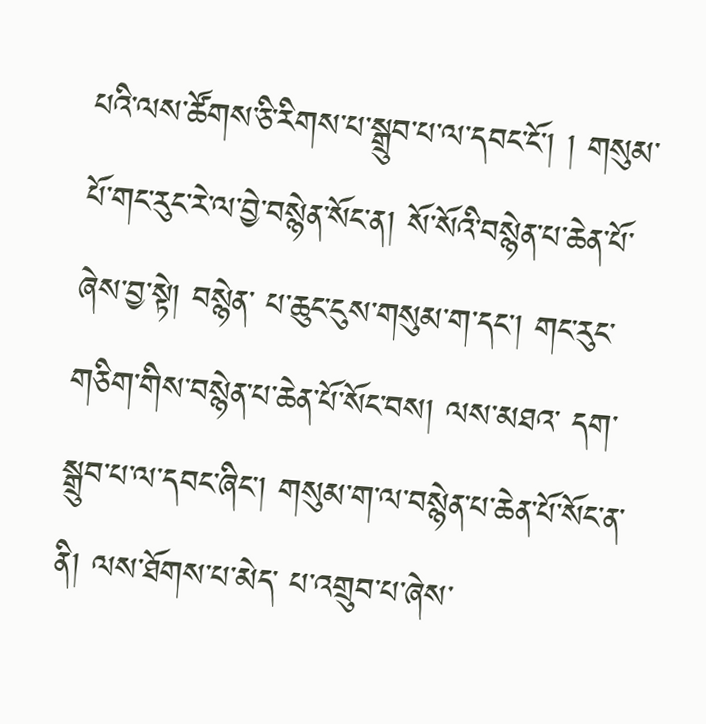པའི་ལས་ཚོགས་ཅི་རིགས་པ་སྒྲུབ་པ་ལ་དབང་ངོ་། ། གསུམ་པོ་གང་རུང་རེ་ལ་བྱེ་བསྙེན་སོང་ན། སོ་སོའི་བསྙེན་པ་ཆེན་པོ་ཞེས་བྱ་སྟེ། བསྙེན་ པ་ཆུང་ངུས་གསུམ་ག་དང་། གང་རུང་གཅིག་གིས་བསྙེན་པ་ཆེན་པོ་སོང་བས། ལས་མཐའ་ དག་སྒྲུབ་པ་ལ་དབང་ཞིང་། གསུམ་ག་ལ་བསྙེན་པ་ཆེན་པོ་སོང་ན་ནི། ལས་ཐོགས་པ་མེད་ པ་འགྲུབ་པ་ཞེས་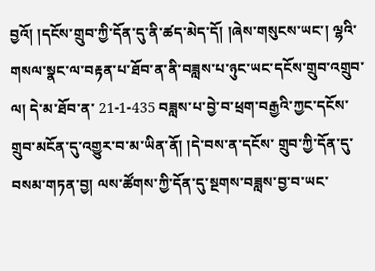བྱའོ། །དངོས་གྲུབ་ཀྱི་དོན་དུ་ནི་ཚད་མེད་དོ། །ཞེས་གསུངས་ཡང་། ལྷའི་ གསལ་སྣང་ལ་བརྟན་པ་ཐོབ་ན་ནི་བཟླས་པ་ཉུང་ཡང་དངོས་གྲུབ་འགྲུབ་ལ། དེ་མ་ཐོབ་ན་ 21-1-435 བཟླས་པ་བྱེ་བ་ཕྲག་བརྒྱའི་ཀྱང་དངོས་གྲུབ་མངོན་དུ་འགྱུར་བ་མ་ཡིན་ནོ། །དེ་བས་ན་དངོས་ གྲུབ་ཀྱི་དོན་དུ་བསམ་གཏན་བྱ། ལས་ཚོགས་ཀྱི་དོན་དུ་སྔགས་བཟླས་བྱ་བ་ཡང་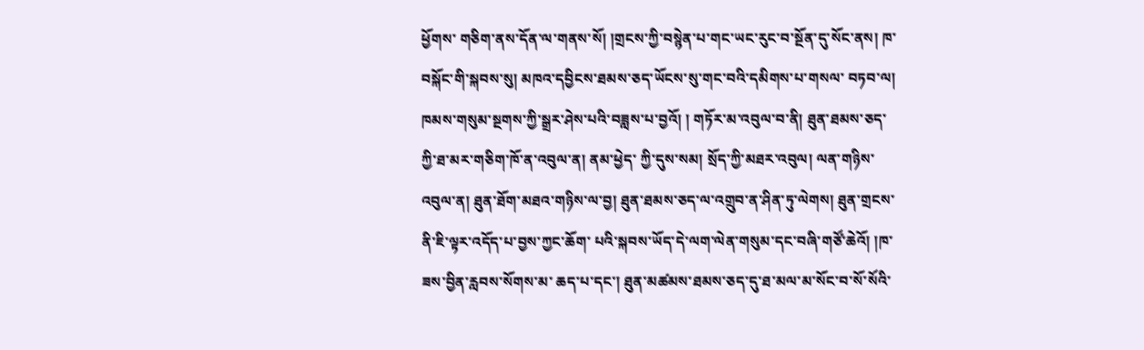ཕྱོགས་ གཅིག་ནས་དོན་ལ་གནས་སོ། །གྲངས་ཀྱི་བསྙེན་པ་གང་ཡང་རུང་བ་སྔོན་དུ་སོང་ནས། ཁ་ བསྐོང་གི་སྐབས་སུ། མཁའ་དབྱིངས་ཐམས་ཅད་ཡོངས་སུ་གང་བའི་དམིགས་པ་གསལ་ བཏབ་ལ། ཁམས་གསུམ་སྔགས་ཀྱི་སྒྲར་ཤེས་པའི་བཟླས་པ་བྱའོ། ། གཏོར་མ་འབུལ་བ་ནི། ཐུན་ཐམས་ཅད་ཀྱི་ཐ་མར་གཅིག་ཁོ་ན་འབུལ་ན། ནམ་ཕྱེད་ ཀྱི་དུས་སམ། སྲོད་ཀྱི་མཐར་འབུལ། ལན་གཉིས་འབུལ་ན། ཐུན་ཐོག་མཐའ་གཉིས་ལ་བྱ། ཐུན་ཐམས་ཅད་ལ་འགྲུབ་ན་ཤིན་ཏུ་ལེགས། ཐུན་གྲངས་ནི་ཇི་ལྟར་འདོད་པ་བྱས་ཀྱང་ཆོག་ པའི་སྐབས་ཡོད་དེ་ལག་ལེན་གསུམ་དང་བཞི་གཙོ་ཆེའོ། །ཁ་ཟས་བྱིན་རླབས་སོགས་མ་ ཆད་པ་དང་། ཐུན་མཚམས་ཐམས་ཅད་དུ་ཐ་མལ་མ་སོང་བ་སོ་སོའི་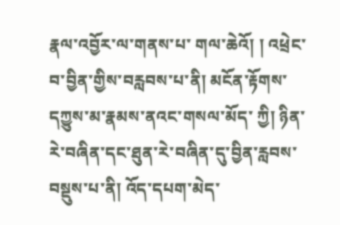རྣལ་འབྱོར་ལ་གནས་པ་ གལ་ཆེའོ། ། འཕྲེང་བ་བྱིན་གྱིས་བརླབས་པ་ནི། མངོན་རྟོགས་དཀྱུས་མ་རྣམས་ནའང་གསལ་མོད་ ཀྱི། ཉིན་རེ་བཞིན་དང་ཐུན་རེ་བཞིན་དུ་བྱིན་རླབས་བསྡུས་པ་ནི། འོད་དཔག་མེད་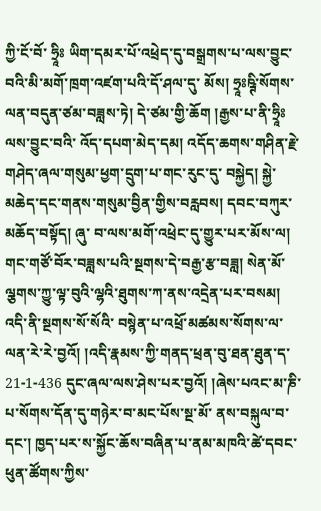ཀྱི་ངོ་བོ་ ཧྲཱིཿ ཡིག་དམར་པོ་འཕྲེད་དུ་བསྒྲགས་པ་ལས་བྱུང་བའི་མི་མགོ་ཁྲག་འཛག་པའི་དོ་ཤལ་དུ་ མོས། ཧྲཱཿཥྚི་སོགས་ལན་བདུན་ཙམ་བཟླས་ཏེ། དེ་ཙམ་གྱི་ཆོག །རྒྱས་པ་ནི་ཧྲཱིཿལས་བྱུང་བའི་ འོད་དཔག་མེད་དམ། འདོད་ཆགས་གཤིན་རྗེ་གཤེད་ཞལ་གསུམ་ཕྱག་དྲུག་པ་གང་རུང་དུ་ བསྐྱེད། སྐྱེ་མཆེད་དང་གནས་གསུམ་བྱིན་གྱིས་བརླབས། དབང་བཀུར་མཆོད་བསྟོད། ཞུ་ བ་ལས་མགོ་འཕྲེང་དུ་གྱུར་པར་མོས་ལ། གང་གཙོ་བོར་བཟླས་པའི་སྔགས་དེ་བརྒྱ་རྩ་བཟླ། སེན་མོ་ལྕགས་ཀྱུ་ལྟ་བུའི་ལྷའི་ཐུགས་ཀ་ནས་འདྲེན་པར་བསམ། འདི་ནི་སྔགས་སོ་སོའི་ བསྙེན་པ་འཕྲོ་མཚམས་སོགས་ལ་ལན་རེ་རེ་བྱའོ། །འདི་རྣམས་ཀྱི་གནད་ཕྲན་བུ་ཐན་ཐུན་ད་ 21-1-436 དུང་ཞལ་ལས་ཤེས་པར་བྱའོ། །ཞེས་པའང་མ་ཎི་པ་སོགས་དོན་དུ་གཉེར་བ་མང་པོས་སྔ་མོ་ ནས་བསྐུལ་བ་དང་། ཁྱད་པར་ས་སྐྱོང་ཆོས་བཞིན་པ་ནམ་མཁའི་ཚེ་དབང་ཕུན་ཚོགས་ཀྱིས་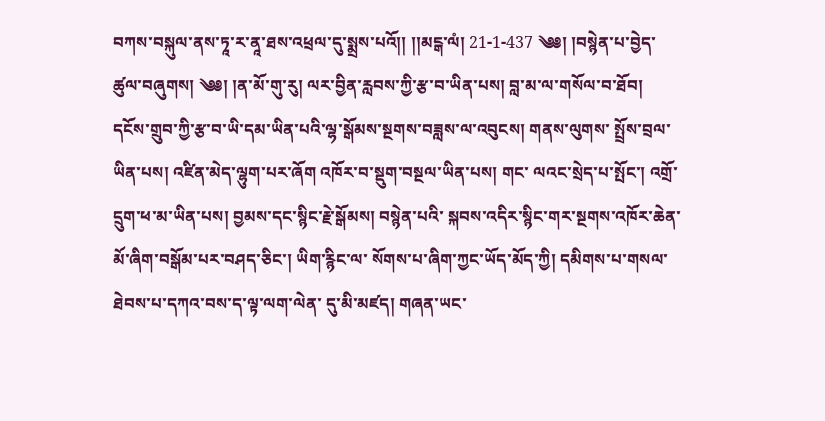བཀས་བསྐུལ་ནས་ཏཱ་ར་ནཱ་ཐས་འཕྲལ་དུ་སྨྲས་པའོ།། །།མངྒ་ལཾ། 21-1-437 ༄༅། །བསྙེན་པ་བྱེད་ཚུལ་བཞུགས། ༄༅། །ན་མོ་གུ་རུ། ལར་བྱིན་རླབས་ཀྱི་རྩ་བ་ཡིན་པས། བླ་མ་ལ་གསོལ་བ་ཐོབ། དངོས་གྲུབ་ཀྱི་རྩ་བ་ཡི་དམ་ཡིན་པའི་ལྷ་སྒོམས་སྔགས་བཟླས་ལ་འབུངས། གནས་ལུགས་ སྤྲོས་བྲལ་ཡིན་པས། འཛིན་མེད་ལྷུག་པར་ཞོག འཁོར་བ་སྡུག་བསྔལ་ཡིན་པས། གང་ ལའང་སྲེད་པ་སྤོང་། འགྲོ་དྲུག་ཕ་མ་ཡིན་པས། བྱམས་དང་སྙིང་རྗེ་སྒོམས། བསྙེན་པའི་ སྐབས་འདིར་སྙིང་གར་སྔགས་འཁོར་ཆེན་མོ་ཞིག་བསྒོམ་པར་བཤད་ཅིང་། ཡིག་རྙིང་ལ་ སོགས་པ་ཞིག་ཀྱང་ཡོད་མོད་ཀྱི། དམིགས་པ་གསལ་ཐེབས་པ་དཀའ་བས་ད་ལྟ་ལག་ལེན་ དུ་མི་མཛད། གཞན་ཡང་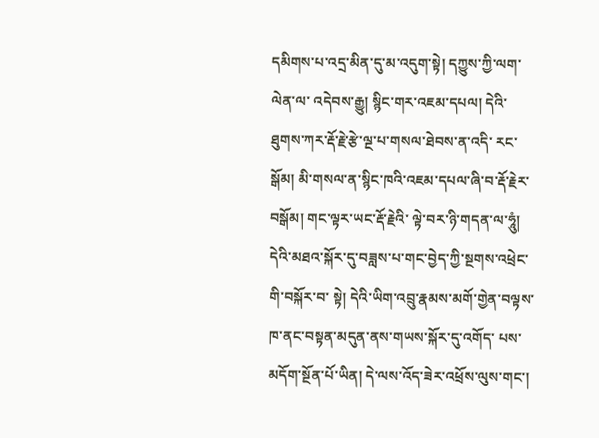དམིགས་པ་འདྲ་མིན་དུ་མ་འདུག་སྟེ། དཀྱུས་ཀྱི་ལག་ལེན་ལ་ འདེབས་རྒྱུ། སྙིང་གར་འཇམ་དཔལ། དེའི་ཐུགས་ཀར་རྡོ་རྗེ་རྩེ་ལྔ་པ་གསལ་ཐེབས་ན་འདི་ རང་སྒོམ། མི་གསལ་ན་སྙིང་ཁའི་འཇམ་དཔལ་ཞི་བ་རྡོ་རྗེར་བསྒོམ། གང་ལྟར་ཡང་རྡོ་རྗེའི་ ལྟེ་བར་ཉི་གདན་ལ་ཧཱུཾ། དེའི་མཐའ་སྐོར་དུ་བཟླས་པ་གང་བྱེད་ཀྱི་སྔགས་འཕྲེང་གི་བསྐོར་བ་ སྟེ། དེའི་ཡིག་འབྲུ་རྣམས་མགོ་གྱེན་བལྟས་ཁ་ནང་བསྟན་མདུན་ནས་གཡས་སྐོར་དུ་འགོད་ པས་མདོག་སྔོན་པོ་ཡིན། དེ་ལས་འོད་ཟེར་འཕྲོས་ལུས་གང་།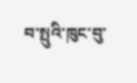བ་སྤུའི་ཁུང་བུ་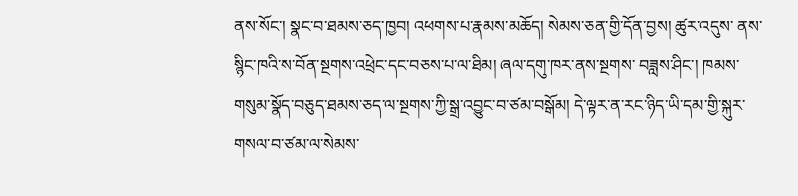ནས་སོང་། སྣང་བ་ཐམས་ཅད་ཁྱབ། འཕགས་པ་རྣམས་མཆོད། སེམས་ཅན་གྱི་དོན་བྱས། ཚུར་འདུས་ ནས་སྙིང་ཁའི་ས་བོན་སྔགས་འཕྲེང་དང་བཅས་པ་ལ་ཐིམ། ཞལ་དགུ་ཁར་ནས་སྔགས་ བཟླས་ཤིང་། ཁམས་གསུམ་སྣོད་བཅུད་ཐམས་ཅད་ལ་སྔགས་ཀྱི་སྒྲ་འབྱུང་བ་ཙམ་བསྒོམ། དེ་ལྟར་ན་རང་ཉིད་ཡི་དམ་གྱི་སྐུར་གསལ་བ་ཙམ་ལ་སེམས་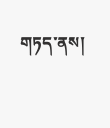གཏད་ནས།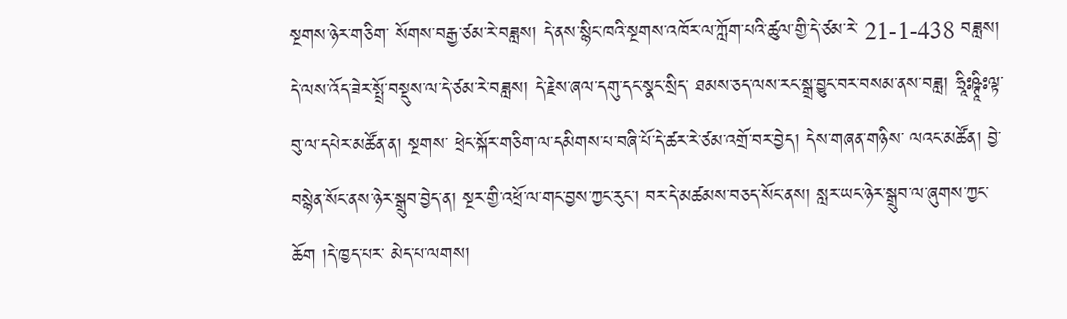སྔགས་ཉེར་གཅིག་ སོགས་བརྒྱ་ཙམ་རེ་བཟླས། དེ་ནས་སྙིང་ཁའི་སྔགས་འཁོར་ལ་ཀློག་པའི་ཚུལ་གྱི་དེ་ཙམ་རེ་ 21-1-438 བཟླས། དེ་ལས་འོད་ཟེར་སྤྲོ་བསྡུས་ལ་དེ་ཙམ་རེ་བཟླས། དེ་རྗེས་ཞལ་དགུ་དང་སྣང་སྲིད་ ཐམས་ཅད་ལས་རང་སྒྲ་བྱུང་བར་བསམ་ནས་བཟླ། ཧྲཱིཿཥྚཱིཿལྟ་བུ་ལ་དཔེར་མཚོན་ན། སྔགས་ ཕྲེང་སྐོར་གཅིག་ལ་དམིགས་པ་བཞི་པོ་དེ་ཚར་རེ་ཙམ་འགྲོ་བར་བྱེད། དེས་གཞན་གཉིས་ ལའང་མཚོན། བྱེ་བསྙེན་སོང་ནས་ཉེར་སྒྲུབ་བྱེད་ན། སྔར་གྱི་འཕྲོ་ལ་གང་བྱས་ཀྱང་རུང་། བར་དེ་མཚམས་བཅད་སོང་ནས། སླར་ཡང་ཉེར་སྒྲུབ་ལ་ཞུགས་ཀྱང་ཆོག །དེ་ཁྱད་པར་ མེད་པ་ལགས།